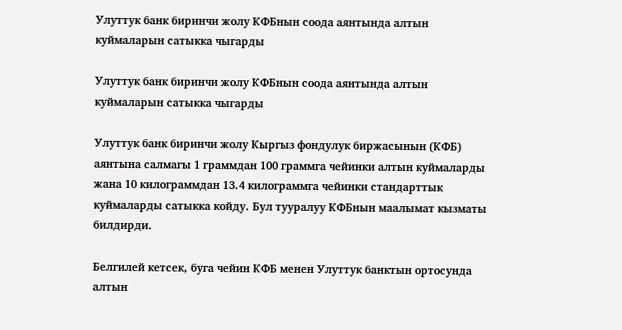Улуттук банк биринчи жолу КФБнын соода аянтында алтын куймаларын сатыкка чыгарды

Улуттук банк биринчи жолу КФБнын соода аянтында алтын куймаларын сатыкка чыгарды

Улуттук банк биринчи жолу Кыргыз фондулук биржасынын (КФБ) аянтына салмагы 1 граммдан 100 граммга чейинки алтын куймаларды жана 10 килограммдан 13.4 килограммга чейинки стандарттык куймаларды сатыкка койду. Бул тууралуу КФБнын маалымат кызматы билдирди.

Белгилей кетсек, буга чейин КФБ менен Улуттук банктын ортосунда алтын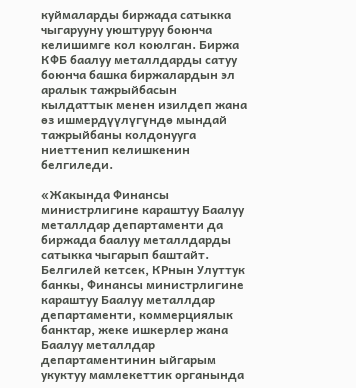куймаларды биржада сатыкка чыгарууну уюштуруу боюнча келишимге кол коюлган. Биржа КФБ баалуу металлдарды сатуу боюнча башка биржалардын эл аралык тажрыйбасын кылдаттык менен изилдеп жана өз ишмердүүлүгүндө мындай тажрыйбаны колдонууга ниеттенип келишкенин белгиледи.

«Жакында Финансы министрлигине караштуу Баалуу металлдар департаменти да биржада баалуу металлдарды сатыкка чыгарып баштайт. Белгилей кетсек, КРнын Улуттук банкы, Финансы министрлигине караштуу Баалуу металлдар департаменти, коммерциялык банктар, жеке ишкерлер жана Баалуу металлдар департаментинин ыйгарым укуктуу мамлекеттик органында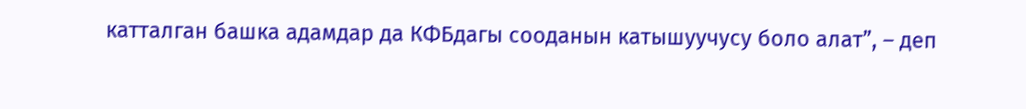катталган башка адамдар да КФБдагы сооданын катышуучусу боло алат”, – деп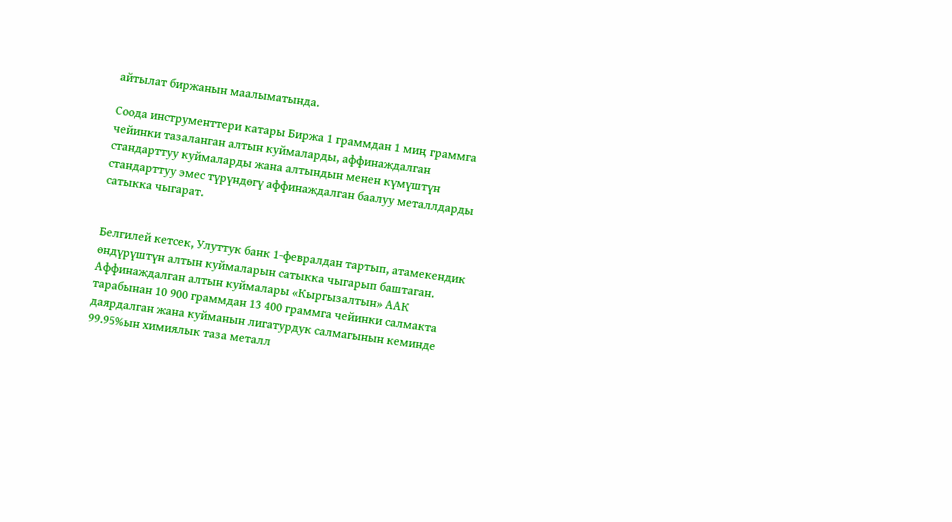айтылат биржанын маалыматында.

Соода инструменттери катары Биржа 1 граммдан 1 миң граммга чейинки тазаланган алтын куймаларды, аффинаждалган стандарттуу куймаларды жана алтындын менен күмүштүн стандарттуу эмес түрүндөгү аффинаждалган баалуу металлдарды сатыкка чыгарат.


Белгилей кетсек, Улуттук банк 1-февралдан тартып, атамекендик өндүрүштүн алтын куймаларын сатыкка чыгарып баштаган. Аффинаждалган алтын куймалары «Кыргызалтын» ААК тарабынан 10 900 граммдан 13 400 граммга чейинки салмакта даярдалган жана куйманын лигатурдук салмагынын кеминде 99.95%ын химиялык таза металл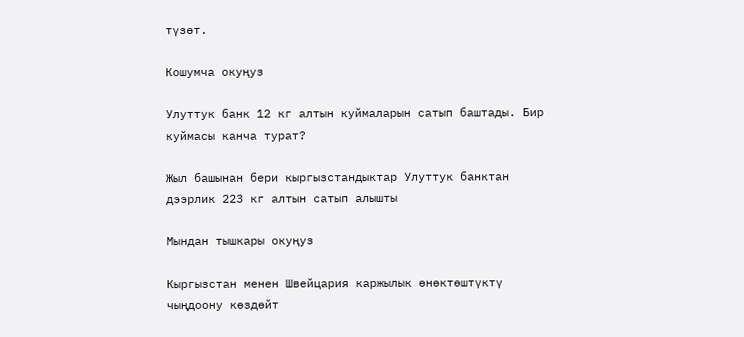түзөт.

Кошумча окуңуз

Улуттук банк 12 кг алтын куймаларын сатып баштады. Бир куймасы канча турат?

Жыл башынан бери кыргызстандыктар Улуттук банктан дээрлик 223 кг алтын сатып алышты

Мындан тышкары окуңуз

Кыргызстан менен Швейцария каржылык өнөктөштүктү чыңдоону көздөйт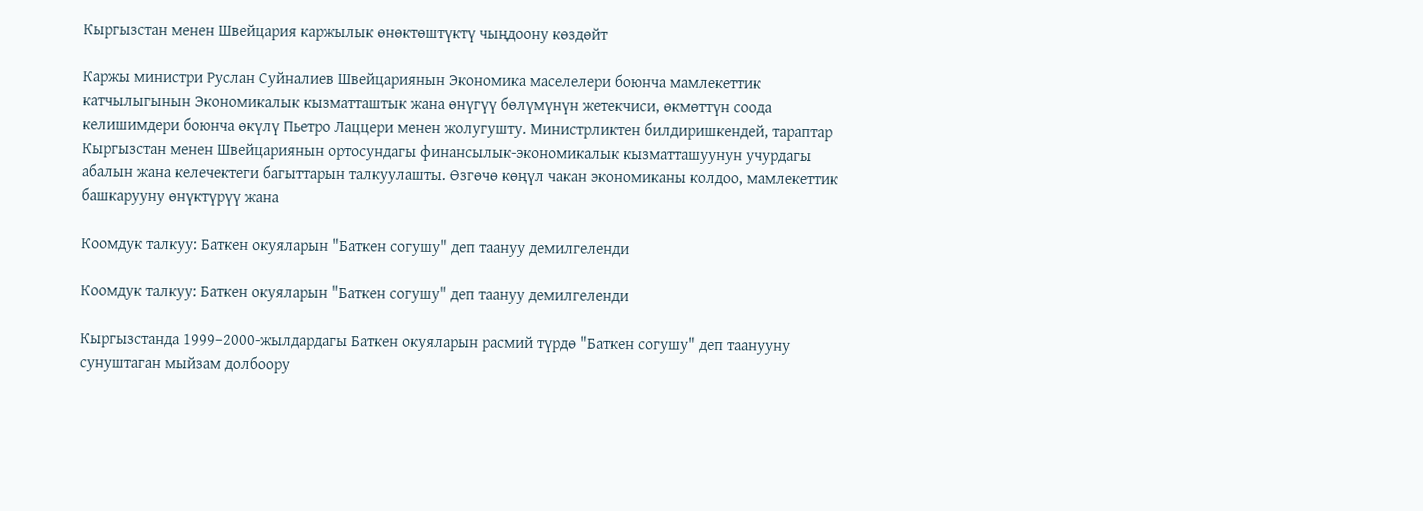Кыргызстан менен Швейцария каржылык өнөктөштүктү чыңдоону көздөйт

Каржы министри Руслан Суйналиев Швейцариянын Экономика маселелери боюнча мамлекеттик катчылыгынын Экономикалык кызматташтык жана өнүгүү бөлүмүнүн жетекчиси, өкмөттүн соода келишимдери боюнча өкүлү Пьетро Лаццери менен жолугушту. Министрликтен билдиришкендей, тараптар Кыргызстан менен Швейцариянын ортосундагы финансылык-экономикалык кызматташуунун учурдагы абалын жана келечектеги багыттарын талкуулашты. Өзгөчө көңүл чакан экономиканы колдоо, мамлекеттик башкарууну өнүктүрүү жана

Коомдук талкуу: Баткен окуяларын "Баткен согушу" деп таануу демилгеленди

Коомдук талкуу: Баткен окуяларын "Баткен согушу" деп таануу демилгеленди

Кыргызстанда 1999–2000-жылдардагы Баткен окуяларын расмий түрдө "Баткен согушу" деп таанууну сунуштаган мыйзам долбоору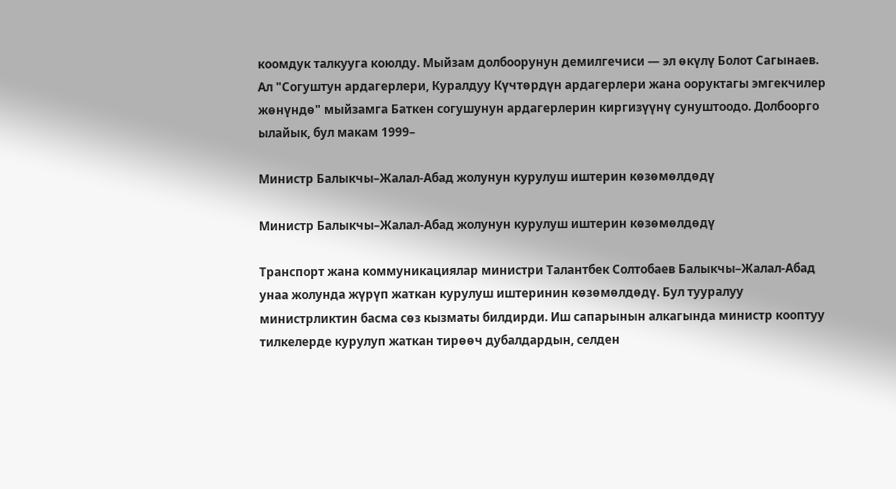коомдук талкууга коюлду. Мыйзам долбоорунун демилгечиси — эл өкүлү Болот Сагынаев. Ал "Согуштун ардагерлери, Куралдуу Күчтөрдүн ардагерлери жана ооруктагы эмгекчилер жөнүндө" мыйзамга Баткен согушунун ардагерлерин киргизүүнү сунуштоодо. Долбоорго ылайык, бул макам 1999–

Министр Балыкчы–Жалал-Абад жолунун курулуш иштерин көзөмөлдөдү

Министр Балыкчы–Жалал-Абад жолунун курулуш иштерин көзөмөлдөдү

Транспорт жана коммуникациялар министри Талантбек Солтобаев Балыкчы–Жалал-Абад унаа жолунда жүрүп жаткан курулуш иштеринин көзөмөлдөдү. Бул тууралуу министрликтин басма сөз кызматы билдирди. Иш сапарынын алкагында министр кооптуу тилкелерде курулуп жаткан тирөөч дубалдардын, селден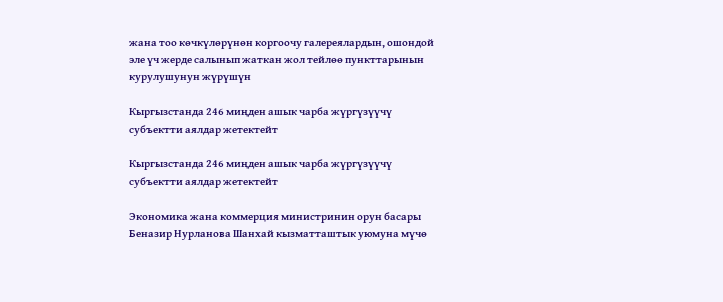жана тоо көчкүлөрүнөн коргоочу галереялардын, ошондой эле үч жерде салынып жаткан жол тейлөө пункттарынын курулушунун жүрүшүн

Кыргызстанда 246 миңден ашык чарба жүргүзүүчү субъектти аялдар жетектейт

Кыргызстанда 246 миңден ашык чарба жүргүзүүчү субъектти аялдар жетектейт

Экономика жана коммерция министринин орун басары Беназир Нурланова Шанхай кызматташтык уюмуна мүчө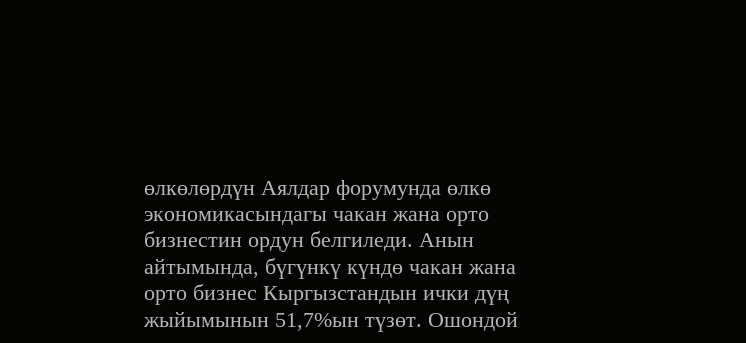өлкөлөрдүн Аялдар форумунда өлкө экономикасындагы чакан жана орто бизнестин ордун белгиледи. Анын айтымында, бүгүнкү күндө чакан жана орто бизнес Кыргызстандын ички дүң жыйымынын 51,7%ын түзөт. Ошондой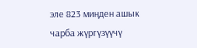эле 823 миңден ашык чарба жүргүзүүчү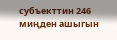субъекттин 246 миңден ашыгын